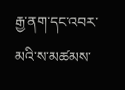རྒྱ་ནག་དང་འབར་མའི་ས་མཚམས་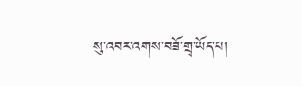སུ་འབར་འགས་བཟོ་གྲྭ་ཡོད་པ།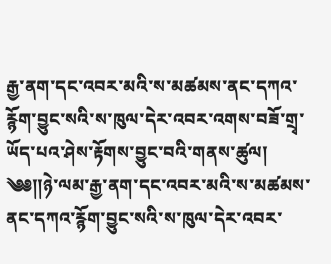རྒྱ་ནག་དང་འབར་མའི་ས་མཚམས་ནང་དཀའ་རྙོག་བྱུང་སའི་ས་ཁུལ་དེར་འབར་འགས་བཟོ་གྲྭ་ཡོད་པའ་ཤེས་རྟོགས་བྱུང་བའི་གནས་ཚུལ།
༄༅༎ཉེ་ལམ་རྒྱ་ནག་དང་འབར་མའི་ས་མཚམས་ནང་དཀའ་རྙོག་བྱུང་སའི་ས་ཁུལ་དེར་འབར་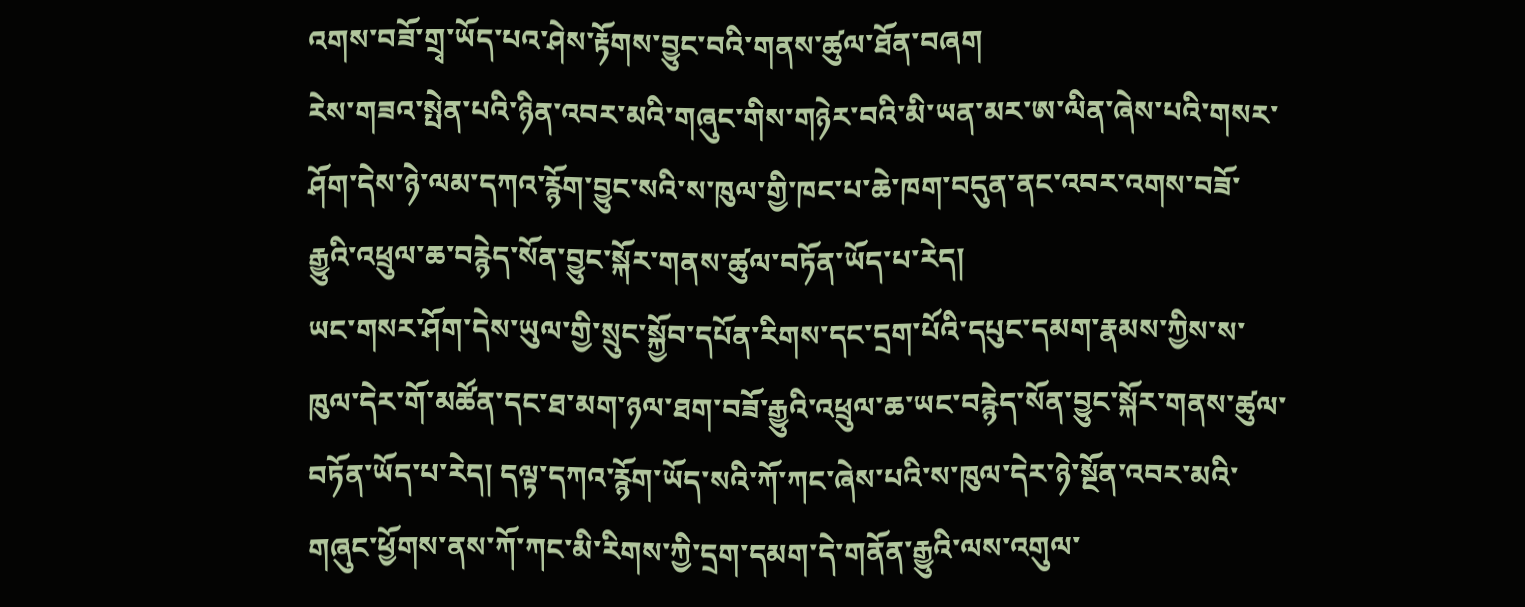འགས་བཟོ་གྲྭ་ཡོད་པའ་ཤེས་རྟོགས་བྱུང་བའི་གནས་ཚུལ་ཐོན་བཞག
རེས་གཟའ་སྤེན་པའི་ཉིན་འབར་མའི་གཞུང་གིས་གཉེར་བའི་མི་ཡན་མར་ཨ་ལིན་ཞེས་པའི་གསར་ཤོག་དེས་ཉེ་ལམ་དཀའ་རྙོག་བྱུང་སའི་ས་ཁུལ་གྱི་ཁང་པ་ཆེ་ཁག་བདུན་ནང་འབར་འགས་བཟོ་རྒྱུའི་འཕྲུལ་ཆ་བརྙེད་སོན་བྱུང་སྐོར་གནས་ཚུལ་བཏོན་ཡོད་པ་རེད།
ཡང་གསར་ཤོག་དེས་ཡུལ་གྱི་སྲུང་སྐྱོབ་དཔོན་རིགས་དང་དྲག་པོའི་དཔུང་དམག་རྣམས་ཀྱིས་ས་ཁུལ་དེར་གོ་མཚོན་དང་ཐ་མག་ཉལ་ཐག་བཟོ་རྒྱུའི་འཕྲུལ་ཆ་ཡང་བརྙེད་སོན་བྱུང་སྐོར་གནས་ཚུལ་བཏོན་ཡོད་པ་རེད། དལྟ་དཀའ་རྙོག་ཡོད་སའི་ཀོ་ཀང་ཞེས་པའི་ས་ཁུལ་དེར་ཉེ་སྔོན་འབར་མའི་གཞུང་ཕྱོགས་ནས་ཀོ་ཀང་མི་རིགས་ཀྱི་དྲག་དམག་དེ་གནོན་རྒྱུའི་ལས་འགུལ་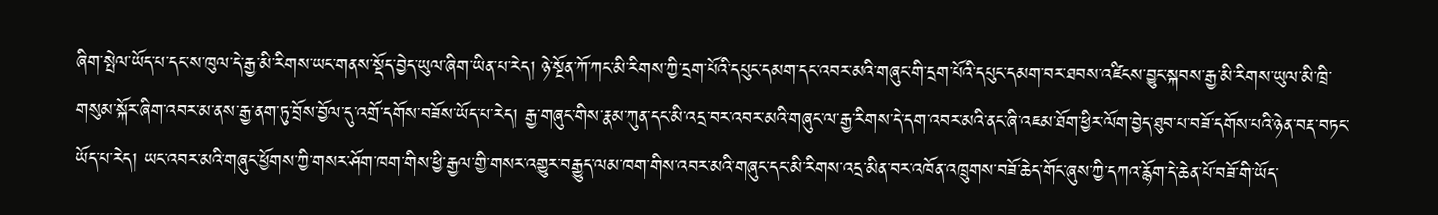ཞིག་སྤེལ་ཡོད་པ་དང་ས་ཁུལ་དེ་རྒྱ་མི་རིགས་ཡང་གནས་སྡོད་བྱེད་ཡུལ་ཞིག་ཡིན་པ་རེད། ཉེ་སྔོན་ཀོ་ཀང་མི་རིགས་ཀྱི་དྲག་པོའི་དཔུང་དམག་དང་འབར་མའི་གཞུང་གི་དྲག་པོའི་དཔུང་དམག་བར་ཐབས་འཛིངས་བྱུང་སྐབས་རྒྱ་མི་རིགས་ཡུལ་མི་ཁྲི་གསུམ་སྐོར་ཞིག་འབར་མ་ནས་རྒྱ་ནག་ཏུ་བྲོས་བྱོལ་དུ་འགྲོ་དགོས་བཟོས་ཡོད་པ་རེད། རྒྱ་གཞུང་གིས་རྣམ་ཀུན་དང་མི་འདྲ་བར་འབར་མའི་གཞུང་ལ་རྒྱ་རིགས་དེ་དག་འབར་མའི་ནང་ཞི་འཇམ་ཐོག་ཕྱིར་ལོག་བྱེད་ཐུབ་པ་བཟོ་དགོས་པའི་ཉེན་བརྡ་བཏང་ཡོད་པ་རེད། ཡང་འབར་མའི་གཞུང་ཕྱོགས་ཀྱི་གསར་ཤོག་ཁག་གིས་ཕྱི་རྒྱལ་གྱི་གསར་འགྱུར་བརྒྱུད་ལམ་ཁག་གིས་འབར་མའི་གཞུང་དང་མི་རིགས་འདྲ་མིན་བར་འཁོན་འཁྲུགས་བཟོ་ཆེད་གོང་ཞུས་ཀྱི་དཀའ་རྙོག་དེ་ཆེན་པོ་བཟོ་གི་ཡོད་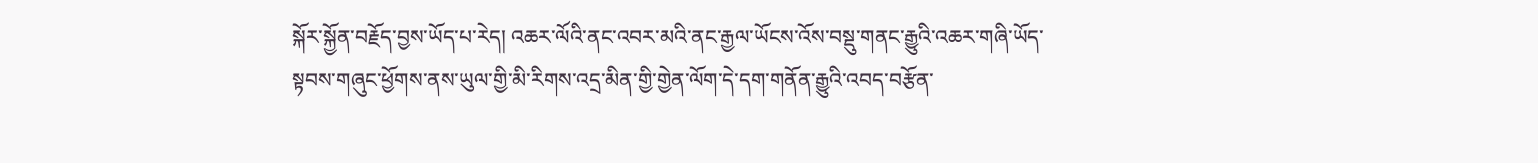སྐོར་སྐྱོན་བརྗོད་བྱས་ཡོད་པ་རེད། འཆར་ལོའི་ནང་འབར་མའི་ནང་རྒྱལ་ཡོངས་འོས་བསྡུ་གནང་རྒྱུའི་འཆར་གཞི་ཡོད་སྟབས་གཞུང་ཕྱོགས་ནས་ཡུལ་གྱི་མི་རིགས་འདྲ་མིན་གྱི་གྱེན་ལོག་དེ་དག་གནོན་རྒྱུའི་འབད་བརྩོན་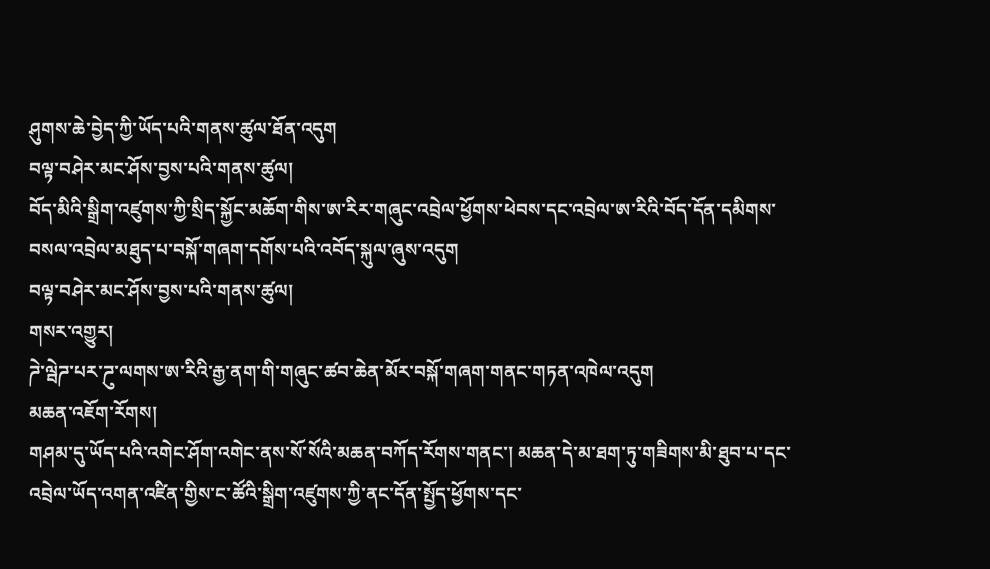ཤུགས་ཆེ་བྱེད་ཀྱི་ཡོད་པའི་གནས་ཚུལ་ཐོན་འདུག
བལྟ་བཤེར་མང་ཤོས་བྱས་པའི་གནས་ཚུལ།
བོད་མིའི་སྒྲིག་འཛུགས་ཀྱི་སྲིད་སྐྱོང་མཆོག་གིས་ཨ་རིར་གཞུང་འབྲེལ་ཕྱོགས་ཕེབས་དང་འབྲེལ་ཨ་རིའི་བོད་དོན་དམིགས་བསལ་འབྲེལ་མཐུད་པ་བསྐོ་གཞག་དགོས་པའི་འབོད་སྐུལ་ཞུས་འདུག
བལྟ་བཤེར་མང་ཤོས་བྱས་པའི་གནས་ཚུལ།
གསར་འགྱུར།
ཌེ་ལྦེཌ་པར་ཌུ་ལགས་ཨ་རིའི་རྒྱ་ནག་གི་གཞུང་ཚབ་ཆེན་མོར་བསྐོ་གཞག་གནང་གཏན་འཁེལ་འདུག
མཆན་འཇོག་རོགས།
གཤམ་དུ་ཡོད་པའི་འགེང་ཤོག་འགེང་ནས་སོ་སོའི་མཆན་བཀོད་རོགས་གནང་། མཆན་དེ་མ་ཐག་ཏུ་གཟིགས་མི་ཐུབ་པ་དང་འབྲེལ་ཡོད་འགན་འཛིན་གྱིས་ང་ཚོའི་སྒྲིག་འཛུགས་ཀྱི་ནང་དོན་སྤྱོད་ཕྱོགས་དང་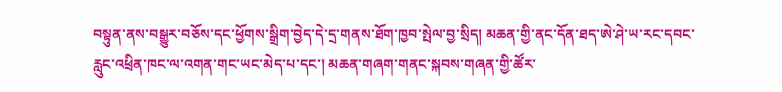བསྟུན་ནས་བསྒྱུར་བཅོས་དང་ཕྱོགས་སྒྲིག་བྱེད་དེ་དྲ་གནས་ཐོག་ཁྱབ་སྤེལ་བྱ་སྲིད། མཆན་གྱི་ནང་དོན་ཐད་ཨེ་ཤེ་ཡ་རང་དབང་རླུང་འཕྲིན་ཁང་ལ་འགན་གང་ཡང་མེད་པ་དང་། མཆན་གཞག་གནང་སྐབས་གཞན་གྱི་ཚོར་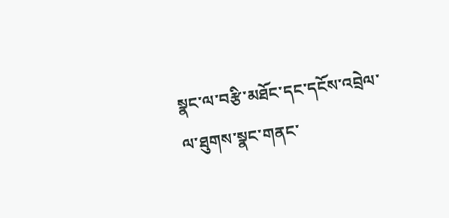སྣང་ལ་བརྩི་མཐོང་དང་དངོས་འབྲེལ་ལ་ཐུགས་སྣང་གནང་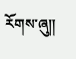རོགས་ཞུ༎